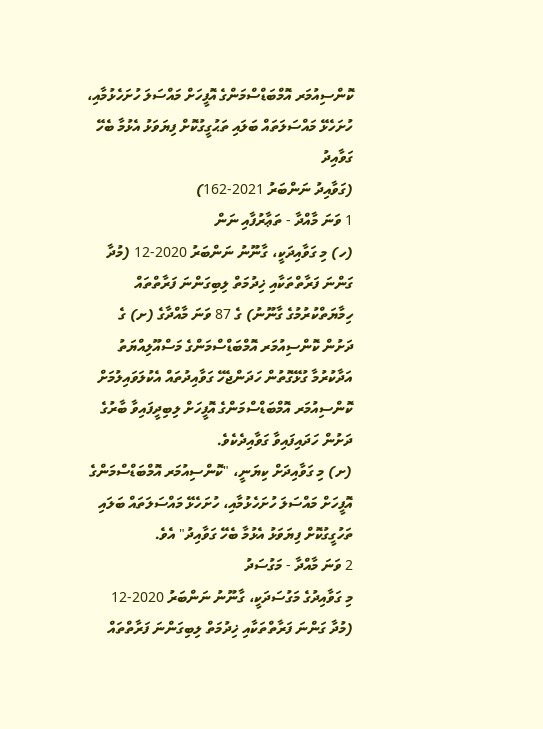ކޮންސިއުމަރ އޮމްބަޑްސްމަންގެ އޮފީހަށް މައްސަލަ ހުށަހެޅުމާއި، ހުށަހެޅޭ މައްސަލަތައް ބަލައި ތަޙުގީގުކޮށް ފިޔަވަޅު އެޅުމާ ބެހޭ ގަވާއިދު
(ގަވާއިދު ނަންބަރު 2021-162)
1 ވަނަ މާއްދާ - ތަޢާރުފާއި ނަން
(ހ) މި ގަވާއިދަކީ، ގާނޫނު ނަންބަރު 2020-12 (މުދާ ގަންނަ ފަރާތްތަކާއި ޚިދުމަތް ލިބިގަންނަ ފަރާތްތައް ހިމާޔަތްކުރުމުގެ ގާނޫނު) ގެ 87 ވަނަ މާއްދާގެ (ށ) ގެ ދަށުން ކޮންސިއުމަރ އޮމްބަޑްސްމަންގެ މަސްއޫލިއްޔަތު އަދާކުރުމާ ގުޅޭގޮތުން ހަދަންޖެހޭ ގަވާއިދުތައް އެކުލަވައިލުމަށް ކޮންސިއުމަރ އޮމްބަޑްސްމަންގެ އޮފީހަށް ލިބިދީފައިވާ ބާރުގެ ދަށުން ހަދައިފައިވާ ގަވާއިދެކެވެ.
(ށ) މި ގަވާއިދަށް ކިޔަނީ، "ކޮންސިއުމަރ އޮމްބަޑްސްމަންގެ އޮފީހަށް މައްސަލަ ހުށަހެޅުމާއި، ހުށަހެޅޭ މައްސަލަތައް ބަލައި ތަހުގީގުކޮށް ފިޔަވަޅު އެޅުމާ ބެހޭ ގަވާއިދު" އެވެ.
2 ވަނަ މާއްދާ - މަގުސަދު
މި ގަވާއިދުގެ މަގުސަދަކީ، ގާނޫނު ނަންބަރު 2020-12 (މުދާ ގަންނަ ފަރާތްތަކާއި ޚިދުމަތް ލިބިގަންނަ ފަރާތްތައް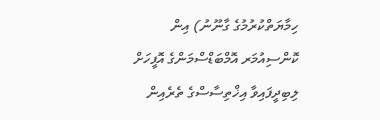ހިމާޔަތްކުރުމުގެ ގާނޫނު) އިން ކޮންސިއުމަރ އޮމްބަޑްސްމަންގެ އޮފީހަށް ލިބިދީފައިވާ އިޚްތިސާސްގެ ތެރެއިން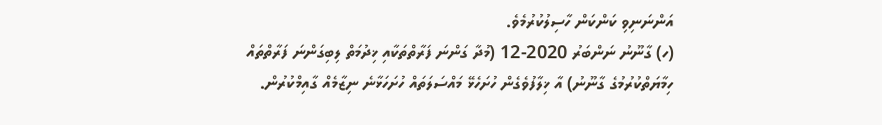އަންނަނިވި ކަންކަން ހާސިލުކުރުމެވެ.
(ހ) ގާނޫނު ނަންބަރު 2020-12 (މުދާ ގަންނަ ފަރާތްތަކާއި ޚިދުމަތް ލިބިގަންނަ ފަރާތްތައް ހިމާޔަތްކުރުމުގެ ގާނޫނު) އާ ޚިލާފުވެގެން ހުށަހެޅޭ މައްސަލަތައް ހުށަހަޅާނެ ނިޒާމެއް ގާއިމްކުރުން.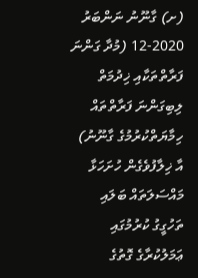(ށ) ގާނޫނު ނަންބަރު 2020-12 (މުދާ ގަންނަ ފަރާތްތަކާއި ޚިދުމަތް ލިބިގަންނަ ފަރާތްތައް ހިމާޔަތްކުރުމުގެ ގާނޫނު) އާ ޚިލާފުވެގެން ހުށަހަޅާ މައްސަލަތައް ބަލައި ތަހުގީގު ކުރުމުގައި ޢަމަލުކުރާގެ ގޮތުގެ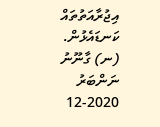އިޖުރާއަތުތައް ކަނޑައެޅުން.
(ނ) ގާނޫނު ނަންބަރު 2020-12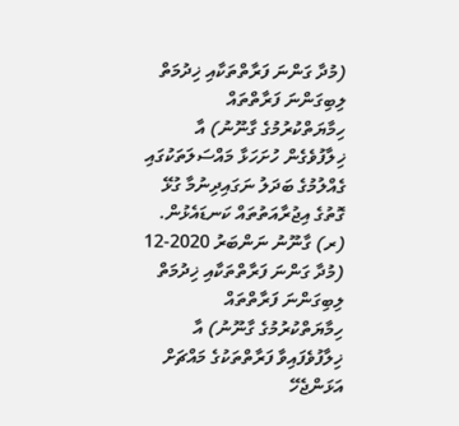(މުދާ ގަންނަ ފަރާތްތަކާއި ޚިދުމަތް ލިބިގަންނަ ފަރާތްތައް ހިމާޔަތްކުރުމުގެ ގާނޫނު) އާ ޚިލާފުވެގެން ހުށަހަޅާ މައްސަލަތަކުގައި ގެއްލުމުގެ ބަދަލު ނަގައިދިނުމާ ގުޅޭ ގޮތުގެ އިޖުރާއަތުތައް ކަނޑައެޅުން.
(ރ) ގާނޫނު ނަންބަރު 2020-12 (މުދާ ގަންނަ ފަރާތްތަކާއި ޚިދުމަތް ލިބިގަންނަ ފަރާތްތައް ހިމާޔަތްކުރުމުގެ ގާނޫނު) އާ ޚިލާފުވެފައިވާ ފަރާތްތަކުގެ މައްޗަށް އަޅަންޖެހޭ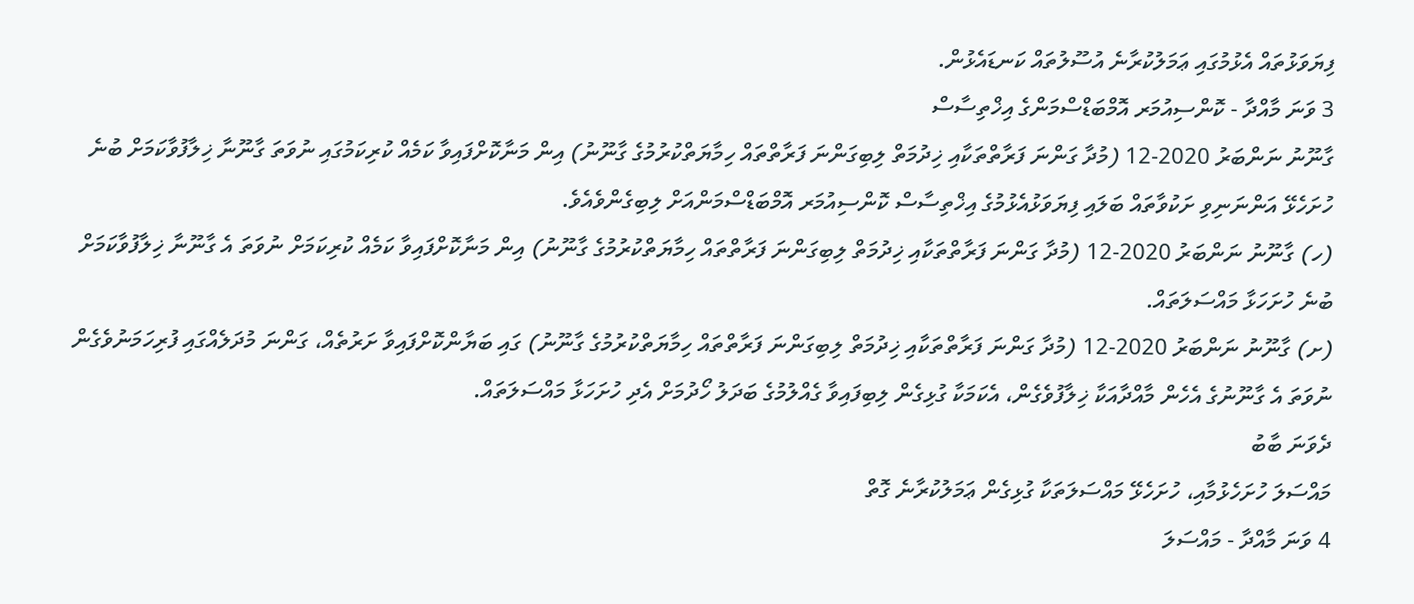ފިޔަވަޅުތައް އެޅުމުގައި ޢަމަލުކުރާނެ އުސޫލުތައް ކަނޑައެޅުން.
3 ވަނަ މާއްދާ - ކޮންސިއުމަރ އޮމްބަޑްސްމަންގެ އިޚްތިސާސް
ގާނޫނު ނަންބަރު 2020-12 (މުދާ ގަންނަ ފަރާތްތަކާއި ޚިދުމަތް ލިބިގަންނަ ފަރާތްތައް ހިމާޔަތްކުރުމުގެ ގާނޫނު) އިން މަނާކޮށްފައިވާ ކަމެއް ކުރިކަމުގައި ނުވަތަ ގާނޫނާ ޚިލާފުވާކަމަށް ބުނެ ހުށަހެޅޭ އަންނަނިވި ށަކުވާތައް ބަލައި ފިޔަވަޅުއެޅުމުގެ އިޚްތިސާސް ކޮންސިއުމަރ އޮމްބަޑްސްމަންއަށް ލިބިގެންވެއެވެ.
(ހ) ގާނޫނު ނަންބަރު 2020-12 (މުދާ ގަންނަ ފަރާތްތަކާއި ޚިދުމަތް ލިބިގަންނަ ފަރާތްތައް ހިމާޔަތްކުރުމުގެ ގާނޫނު) އިން މަނާކޮށްފައިވާ ކަމެއް ކުރިކަމަށް ނުވަތަ އެ ގާނޫނާ ޚިލާފުވާކަމަށް ބުނެ ހުށަހަޅާ މައްސަލަތައް.
(ށ) ގާނޫނު ނަންބަރު 2020-12 (މުދާ ގަންނަ ފަރާތްތަކާއި ޚިދުމަތް ލިބިގަންނަ ފަރާތްތައް ހިމާޔަތްކުރުމުގެ ގާނޫނު) ގައި ބަޔާންކޮށްފައިވާ ށަރުތެއް، ގަންނަ މުދަލެއްގައި ފުރިހަމަނުވެގެން ނުވަތަ އެ ގާނޫނުގެ އެހެން މާއްދާއަކާ ޚިލާފުވެގެން، އެކަމަކާ ގުޅިގެން ލިބިފައިވާ ގެއްލުމުގެ ބަދަލު ހޯދުމަށް އެދި ހުށަހަޅާ މައްސަލަތައް.
ދެވަނަ ބާބު
މައްސަލަ ހުށަހެޅުމާއި، ހުށަހެޅޭ މައްސަލަތަކާ ގުޅިގެން ޢަމަލުކުރާނެ ގޮތް
4 ވަނަ މާއްދާ - މައްސަލަ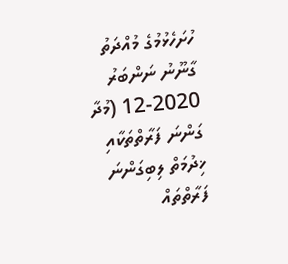ހުށަހެޅުމުގެ މުއްދަތު
ގާނޫނު ނަންބަރު 2020-12 (މުދާ ގަންނަ ފަރާތްތަކާއި ޚިދުމަތް ލިބިގަންނަ ފަރާތްތައް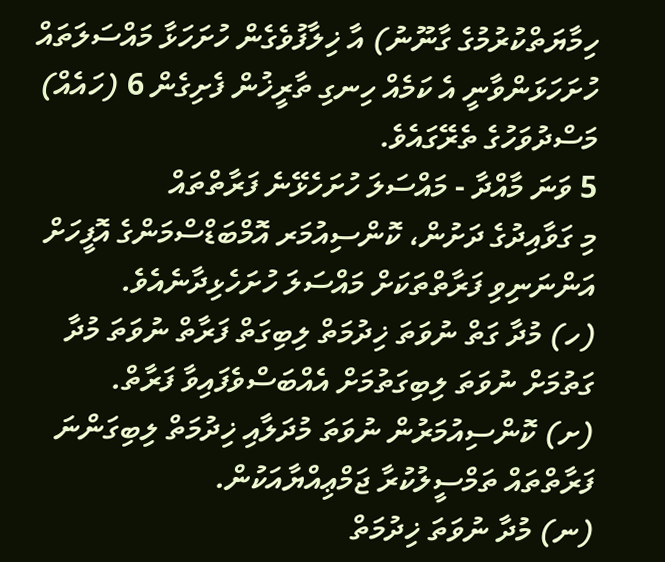ހިމާޔަތްކުރުމުގެ ގާނޫނު) އާ ޚިލާފުވެގެން ހުށަހަޅާ މައްސަލަތައް ހުށަހަޅަންވާނީ އެ ކަމެއް ހިނގި ތާރީޚުން ފެށިގެން 6 (ހައެއް) މަސްދުވަހުގެ ތެރޭގައެވެ.
5 ވަނަ މާއްދާ - މައްސަލަ ހުށަހެޅޭނެ ފަރާތްތައް
މި ގަވާއިދުގެ ދަށުން، ކޮންސިއުމަރ އޮމްބަޑްސްމަންގެ އޮފީހަށް އަންނަނިވި ފަރާތްތަކަށް މައްސަލަ ހުށަހެޅިދާނެއެވެ.
(ހ) މުދާ ގަތް ނުވަތަ ޚިދުމަތް ލިބިގަތް ފަރާތް ނުވަތަ މުދާ ގަތުމަށް ނުވަތަ ލިބިގަތުމަށް އެއްބަސްވެފައިވާ ފަރާތް.
(ށ) ކޮންސިއުމަރުން ނުވަތަ މުދަލާއި ޚިދުމަތް ލިބިގަންނަ ފަރާތްތައް ތަމްސީލުކުރާ ޖަމްޢިއްޔާއަކުން.
(ނ) މުދާ ނުވަތަ ޚިދުމަތް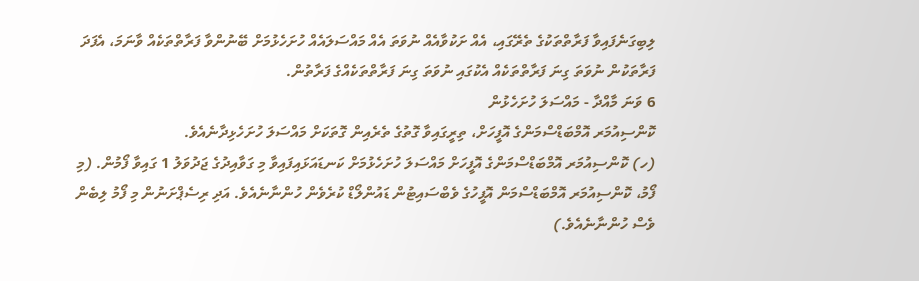ލިބިގަނެފައިވާ ފަރާތްތަކުގެ ތެރޭގައި، އެއް ށަކުވާއެއް ނުވަތަ އެއް މައްސަލައެއް ހުށަހެޅުމަށް ބޭނުންވާ ފަރާތްތަކެއް ވާނަމަ، އެފަދަ ފަރާތަކުން ނުވަތަ ގިނަ ފަރާތްތަކެއް އެކުގައި ނުވަތަ ގިނަ ފަރާތްތަކެއްގެ ފަރާތުން.
6 ވަނަ މާއްދާ - މައްސަލަ ހުށަހެޅުން
ކޮންސިއުމަރ އޮމްބަޑްސްމަންގެ އޮފީހަށް، ތިރީގައިވާ ގޮތުގެ ތެރެއިން ގޮތަކަށް މައްސަލަ ހުށަހެޅިދާނެއެވެ.
(ހ) ކޮންސިއުމަރ އޮމްބަޑްސްމަންގެ އޮފީހަށް މައްސަލަ ހުށަހެޅުމަށް ކަނޑައަޅައިފައިވާ މި ގަވާއިދުގެ ޖަދުވަލު 1 ގައިވާ ފޯމުން. (މި ފޯމު، ކޮންސިއުމަރ އޮމްބަޑްސްމަން އޮފީހުގެ ވެބްސައިޓުން ޑައުންލޯޑް ކުރެވެން ހުންނާނެއެވެ. އަދި ރިސެޕްށަނުން މި ފޯމު ލިބެން ވެސް ހުންނާނެއެވެ.)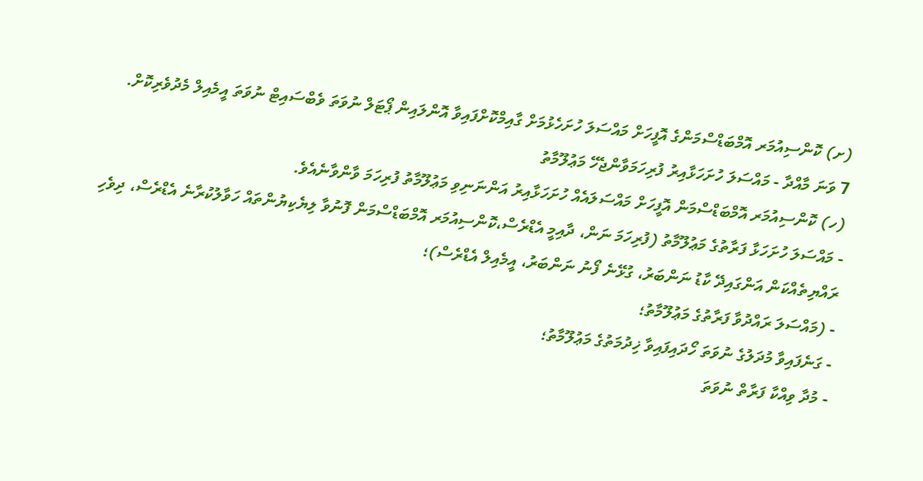(ށ) ކޮންސިއުމަރ އޮމްބަޑްސްމަންގެ އޮފީހަށް މައްސަލަ ހުށަހެޅުމަށް ގާއިމްކޮށްފައިވާ އޮންލައިން ޕޯޓަލް ނުވަތަ ވެބްސައިޓް ނުވަތަ އީމެއިލް މެދުވެރިކޮށް.
7 ވަނަ މާއްދާ - މައްސަލަ ހުށަހަޅާއިރު ފުރިހަމަވާންޖެހޭ މަޢުލޫމާތު
(ހ) ކޮންސިއުމަރ އޮމްބަޑްސްމަން އޮފީހަށް މައްސަލައެއް ހުށަހަޅާއިރު އަންނަނިވި މަޢުލޫމާތު ފުރިހަމަ ވާންވާނެއެވެ.
- މައްސަލަ ހުށަހަޅާ ފަރާތުގެ މަޢުލޫމާތު (ފުރިހަމަ ނަން، ދާއިމީ އެޑްރެސް،ކޮންސިއުމަރ އޮމްބަޑްސްމަން ފޮނުވާ ލިޔެކިޔުންތައް ހަވާލުކުރާނެ އެޑްރެސް، ދިވެހި ރައްޔިތެއްކަން އަންގައިދޭ ކާޑު ނަންބަރު، ގުޅޭނެ ފޯނު ނަންބަރު، އީމެއިލް އެޑްރެސް)؛
- (މައްސަލަ ރައްދުވާ ފަރާތުގެ މަޢުލޫމާތު؛
- ގަނެފައިވާ މުދަލުގެ ނުވަތަ ހޯދައިފައިވާ ޚިދުމަތުގެ މަޢުލޫމާތު؛
- މުދާ ވިއްކާ ފަރާތް ނުވަތަ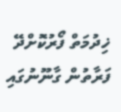ޚިދުމަތް ފޯރުކޮށްދޭ ފަރާތުން ގާނޫނުގައި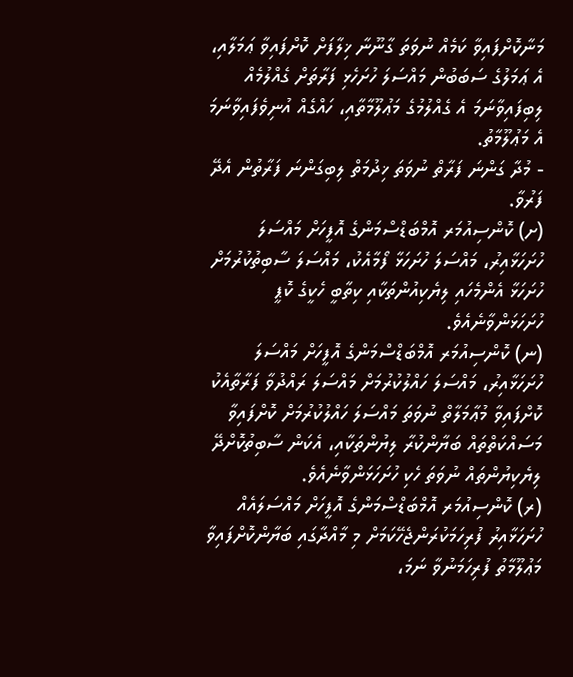މަނާކޮށްފައިވާ ކަމެއް ނުވަތަ ގާނޫނާ ޚިލާފަށް ކޮށްފައިވާ ޢަމަލާއި، އެ ޢަމަލުގެ ސަބަބުން މައްސަލަ ހުށަހެޅި ފަރާތަށް ގެއްލުމެއް ލިބިފައިވާނަމަ އެ ގެއްލުމުގެ މަޢުލޫމާތާއި، ހައްގެއް އުނިވެފައިވާނަމަ އެ މަޢުލޫމާތު.
- މުދާ ގަންނަ ފަރާތް ނުވަތަ ޚިދުމަތް ލިބިގަންނަ ފަރާތުން އެދޭ ފަރުވާ.
(ށ) ކޮންސިއުމަރ އޮމްބަޑްސްމަންގެ އޮފީހަށް މައްސަލަ ހުށަހަޅާއިރު، މައްސަލަ ހުށަހަޅާ ފޯމާއެކު، މައްސަލަ ސާބިތުކުރުމަށް ހުށަހަޅާ އެންމެހައި ލިޔެކިއުންތަކާއި ކިތާބީ ހެކީގެ ކޮޕީ ހުށަހަޅަންވާނެއެވެ.
(ނ) ކޮންސިއުމަރ އޮމްބަޑްސްމަންގެ އޮފީހަށް މައްސަލަ ހުށަހަޅާއިރު، މައްސަލަ ހައްލުކުރުމަށް މައްސަލަ ރައްދުވާ ފަރާތާއެކު ކޮށްފައިވާ މުޢާމަލާތް ނުވަތަ މައްސަލަ ހައްލުކުރުމަށް ކޮށްފައިވާ މަސައްކަތްތައް ބަޔާންކުރާ ލިޔުންތަކާއި، އެކަން ސާބިތުކޮށްދޭ ލިޔެކިޔުންތައް ނުވަތަ ހެކި ހުށަހަޅަންވާނެއެވެ.
(ރ) ކޮންސިއުމަރ އޮމްބަޑްސްމަންގެ އޮފީހަށް މައްސަލައެއް ހުށަހަޅާއިރު ފުރިހަމަކުރަންޖެހޭކަމަށް މި މާއްދާގައި ބަޔާންކޮށްފައިވާ މަޢުލޫމާތު ފުރިހަމަނުވާ ނަމަ،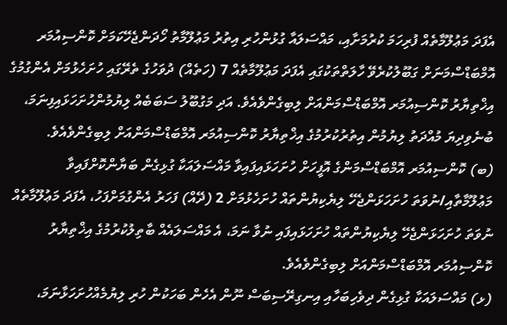އެފަދަ މަޢުލޫމާތެއް ފުރިހަމަ ކުރުމަށާއި، މައްސަލައާ ގުޅުންހުރި އިތުރު މަޢުލޫމާތު ހޯދަންޖެހޭކަމަށް ކޮންސިއުމަރ އޮމްބަޑްސްމަނަށް ގަބޫލުކުރެވޭ ހާލަތްތަކުގައި އެފަދަ މަޢުލޫމާތެއް 7 (ހަތެއް) ދުވަހުގެ ތެރޭގައި ހުށަހެޅުމަށް އެންގުމުގެ އިޚްތިޔާރު ކޮންސިއުމަރ އޮމްބަޑްސްމަންއަށް ލިބިގެންވެއެވެ. އަދި މަގުބޫލު ސަބަބެއް ލިޔުމުންހުށަހަޅައިފިނަމަ، ބުނެވިދިޔަ މުއްދަތު ލިޔުމުން އިތުރުކުރުމުގެ އިޚްތިޔާރު ކޮންސިއުމަރ އޮމްބަޑްސްމަންއަށް ލިބިގެންވެއެވެ.
(ބ) ކޮންސިއުމަރ އޮމްބަޑްސްމަންގެ އޮފީހަށް ހުށަހަޅައިފައިވާ މައްސަލައަކާ ގުޅިގެން ބަޔާންކޮށްފައިވާ މަޢުލޫމާތާއި/ނުވަތަ ހުށަހަޅަންޖެހޭ ލިޔެކިޔުންތައް ހުށަހެޅުމަށް 2 (ދޭއް) ފަހަރު އެންގުމަށްފަހު، އެފަދަ މަޢުލޫމާތެއް ނުވަތަ ހުށަހަޅަންޖެހޭ ލިޔެކިޔުންތައް ހުށަހަޅައިފައި ނުވާ ނަމަ، އެ މައްސަލައެއް ބާތިލުކުރުމުގެ އިޚްތިޔާރު ކޮންސިއުމަރ އޮމްބަޑްސްމަންއަށް ލިބިގެންވެއެވެ.
(ޅ) މައްސަލައަކާ ގުޅިގެން ދިވެހިބަހާއި އިނގިރޭސިބަސް ނޫން އެހެން ބަހަކުން ހުރި ލިޔުމެއްހުށަހަޅާނަމަ،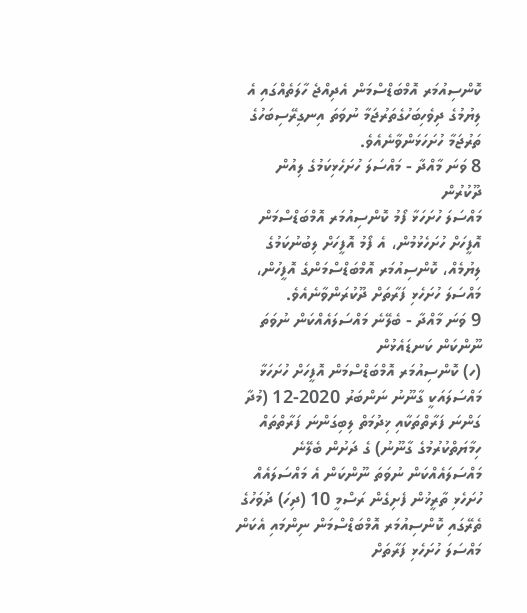ކޮންސިއުމަރ އޮމްބަޑްސްމަން އެދިއްޖެ ހާލަތެއްގައި އެ ލިޔުމުގެ ދިވެހިބަހުގެތަރުޖަމާ ނުވަތަ އިނގިރޭސިބަހުގެ ތަރުޖަމާ ހުށަހަޅަންވާނެއެވެ.
8 ވަނަ މާއްދާ - މައްސަލަ ހުށަހެޅިކަމުގެ ލިއުން ދޫކުރުން
މައްސަލަ ހުށަހަޅާ ފޯމު ކޮންސިއުމަރ އޮމްބަޑްސްމަން އޮފީހަށް ހުށަހެޅުމުން، އެ ފޯމު އޮފީހަށް ލިބުނުކަމުގެ ލިޔުމެއް، ކޮންސިއުމަރ އޮމްބަޑްސްމަންގެ އޮފީހުން، މައްސަލަ ހުށަހެޅި ފަރާތަށް ދޫކުރަންވާނެއެވެ.
9 ވަނަ މާއްދާ - ބެލޭނެ މައްސަލައެއްކަން ނުވަތަ ނޫންކަން ކަނޑައެޅުން
(ހ) ކޮންސިއުމަރ އޮމްބަޑްސްމަން އޮފީހަށް ހުށަހަޅާ މައްސަލައަކީ ގާނޫނު ނަންބަރު 2020-12 (މުދާ ގަންނަ ފަރާތްތަކާއި ޚިދުމަތް ލިބިގަންނަ ފަރާތްތައް ހިމާޔަތްކުރުމުގެ ގާނޫނު) ގެ ދަށުން ބެލޭނެ މައްސަލައެއްކަން ނުވަތަ ނޫންކަން އެ މައްސަލައެއް ހުށަހެޅި ތާރީޚުން ފެށިގެން ރަސްމީ 10 (ދިހަ) ދުވަހުގެ ތެރޭގައި ކޮންސިއުމަރ އޮމްބަޑްސްމަން ނިންމައި އެކަން މައްސަލަ ހުށަހެޅި ފަރާތަށް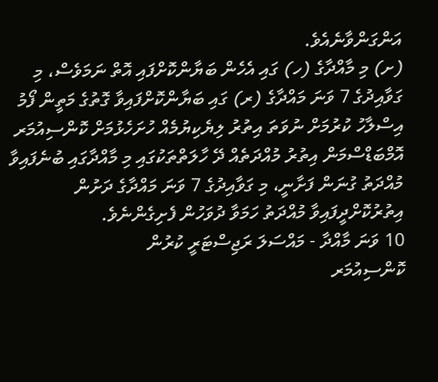އަންގަންވާނެއެވެ.
(ށ) މި މާއްދާގެ (ހ) ގައި އެހެން ބަޔާންކޮށްފައި އޮތް ނަމަވެސް، މި ގަވާއިދުގެ 7 ވަނަ މައްދާގެ (ރ) ގައި ބަޔާންކޮށްފައިވާ ގޮތުގެ މަތީން ފޯމު އިސްލާހު ކުރުމަށް ނުވަތަ އިތުރު ލިޔެކިޔުމެއް ހުށަހެޅުމަށް ކޮންސިއުމަރ އޮމްބަޑްސްމަން އިތުރު މުއްދަތެއް ދޭ ހާލަތްތަކުގައި މި މާއްދާގައި ބުނެފައިވާ މުއްދަތު ގުނަން ފަށާނީ، މި ގަވާއިދުގެ 7 ވަނަ މައްދާގެ ދަށުން އިތުރުކޮށްދީފައިވާ މުއްދަތު ހަމަވާ ދުވަހުން ފެށިގެންނެވެ.
10 ވަނަ މާއްދާ - މައްސަލަ ރަޖިސްޓަރީ ކުރުން
ކޮންސިއުމަރ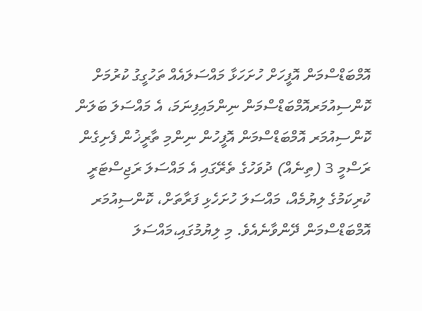އޮމްބަޑްސްމަން އޮފީހަށް ހުށަހަޅާ މައްސަލައެއް ތަހުގީގު ކުރުމަށް ކޮންސިއުމަރއޮމްބަޑްސްމަން ނިންމައިފިނަމަ، އެ މައްސަލަ ބަލަން ކޮންސިއުމަރ އޮމްބަޑްސްމަން އޮފީހުން ނިންމި ތާރީޚުން ފެށިގެން ރަސްމީ 3 (ތިނެއް) ދުވަހުގެ ތެރޭގައި އެ މައްސަލަ ރަޖިސްޓަރީ ކުރިކަމުގެ ލިޔުމެއް، މައްސަލަ ހުށަހެޅި ފަރާތަށް، ކޮންސިއުމަރ އޮމްބަޑްސްމަން ދޭންވާނެއެވެ. މި ލިޔުމުގައި،މައްސަލަ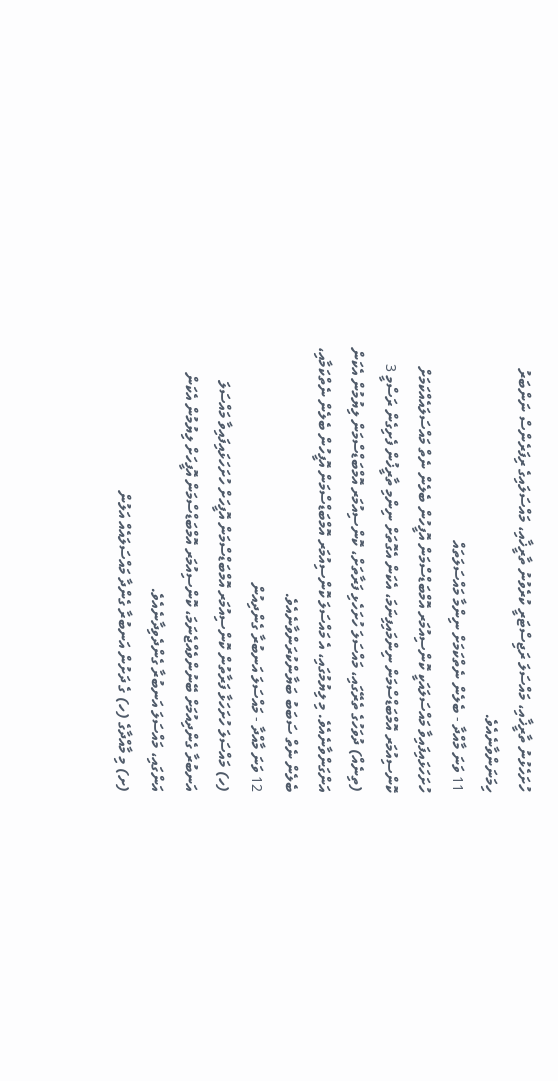ހުށަހެޅުނު ތާރީޚާއި، މައްސަލަ ރަޖިސްޓަރީ ކުރެވުނު ތާރީޚާއި، މައްސަލައިގެ ރިފަރެންސް ނަންބަރު ހިމަނަންވާނެއެވެ.
11 ވަނަ މާއްދާ - ބެލެން ނެތްކަމަށް ނިންމާ މައްސަލަތައް
ހުށަހަޅައިފައިވާ މައްސަލައަކީ ކޮންސިއުމަރ އޮމްބަޑްސްމަން އޮފީހުން ބެލެން ނެތް މައްސަލައެއްކަމަށް ކޮންސިއުމަރ އޮމްބަޑްސްމަން ނިންމައިފިނަމަ، އެކަން އެގޮތަށް ނިންމި ތާރީޚުން ފެށިގެން ރަސްމީ 3 (ތިނެއް) ދުވަހުގެ ތެރޭގައި، މައްސަލަ ހުށަހެޅި ފަރާތަށް، ކޮންސިއުމަރ އޮމްބަޑްސްމަން ލިޔުމުން އެކަން އަންގަންވާނެއެވެ. މި ލިޔުމުގައި، އެ މައްސަލަ ކޮންސިއުމަރ އޮމްބަޑްސްމަން އޮފީހުން ބެލެން ނެތްކަމާއި، ބެލެން ނެތް ސަބަބު ބަޔާންކުރަންވާނެއެވެ.
12 ވަނަ މާއްދާ - މައްސަލަ އަނބުރާ ގެންދިއުން
(ހ) މައްސަލަ ހުށަހަޅާ ފަރާތުން ކޮންސިއުމަރ އޮމްބަޑްސްމަން އޮފީހަށް ހުށަހަޅައިފައިވާ މައްސަލަ އަނބުރާ ގެންދިއުމަށް ބޭނުންވެއްޖެނަމަ، ކޮންސިއުމަރ އޮމްބަޑްސްމަން އޮފީހަށް ލިޔުމުން އެކަން އަންގައި، މައްސަލަ އަނބުރާ ގެންދެވިދާނެއެވެ.
(ށ) މި މާއްދާގެ (ހ) ގެ ދަށުން އަނބުރާ ގެންދާ މައްސަލައެއް އަލުން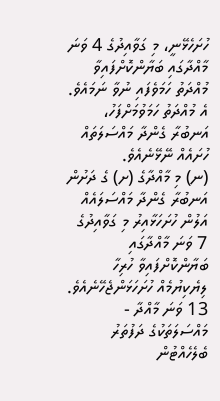ހުށަހެޅޭނީ، މި ގަވާއިދުގެ 4 ވަނަ މާއްދާގައި ބަޔާންކޮށްފައިވާ މުއްދަތު ހަމަވެފައި ނުވާ ނަމައެވެ. އެ މުއްދަތު ހަމަވުމަށްފަހު، އަނބުރާ ގެންދާ މައްސަލަތައް ހުށައެއް ނޭޅޭނެއެވެ.
(ނ) މި މާއްދާގެ (ށ) ގެ ދަށުން އަނބުރާ ގެންދާ މައްސަލައެއް އަލުން ހުށަހަޅާއިރު މި ގަވާއިދުގެ 7 ވަނަ މާއްދާގައި ބަޔާންކޮށްފައިވާ ހުރިހާ ލިޔެކިޔުމެއް ހުށަހަޅަންޖެހޭނެއެވެ.
13 ވަނަ މާއްދާ - މައްސަލަތަކުގެ ދަފުތަރު ބެލެހެއްޓުން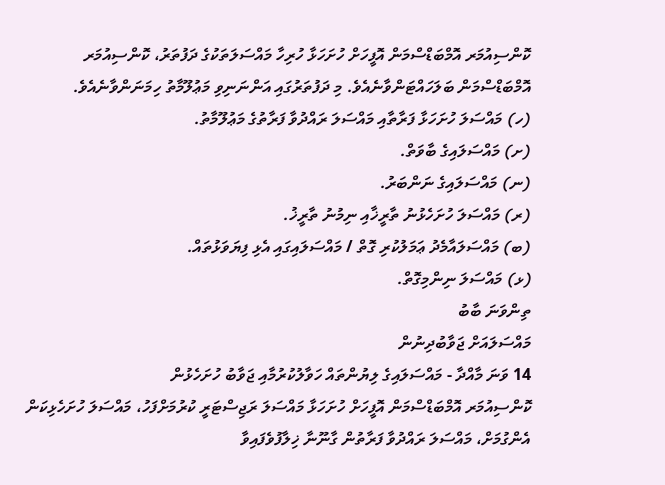ކޮންސިއުމަރ އޮމްބަޑްސްމަން އޮފީހަށް ހުށަހަޅާ ހުރިހާ މައްސަލަތަކުގެ ދަފުތަރު، ކޮންސިއުމަރ އޮމްބަޑްސްމަން ބަލަހައްޓަންވާނެއެވެ. މި ދަފުތަރުގައި އަންނަނިވި މަޢުލޫމާތު ހިމަނަންވާނެއެވެ.
(ހ) މައްސަލަ ހުށަހަޅާ ފަރާތާއި މައްސަލަ ރައްދުވާ ފަރާތުގެ މަޢުލޫމާތު.
(ށ) މައްސަލައިގެ ބާވަތް.
(ނ) މައްސަލައިގެ ނަންބަރު.
(ރ) މައްސަލަ ހުށަހެޅުނު ތާރީޚާއި ނިމުނު ތާރީޚު.
(ބ) މައްސަލައާމެދު ޢަމަލުކުރި ގޮތް / މައްސަލައިގައި އެޅި ފިޔަވަޅުތައް.
(ޅ) މައްސަލަ ނިންމިގޮތް.
ތިންވަނަ ބާބު
މައްސަލައަށް ޖަވާބުދިނުން
14 ވަނަ މާއްދާ - މައްސަލައިގެ ލިޔުންތައް ހަވާލުކުރުމާއި ޖަވާބު ހުށަހެޅުން
ކޮންސިއުމަރ އޮމްބަޑްސްމަން އޮފީހަށް ހުށަހަޅާ މައްސަލަ ރަޖިސްޓަރީ ކުރުމަށްފަހު، މައްސަލަ ހުށަހެޅިކަން އެންގުމަށް، މައްސަލަ ރައްދުވާ ފަރާތުން ގާނޫނާ ޚިލާފުވެފައިވާ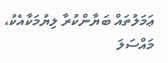ޢަމަލުތައް ބަޔާންކުރާ ލިޔުމަކާއެކު، މައްސަލަ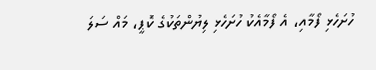ހުށަހެޅި ފޯމާއި، އެ ފޯމާއެކު ހުށަހެޅި ލިޔުންތަކުގެ ކޮޕީ، މައް ސަލަ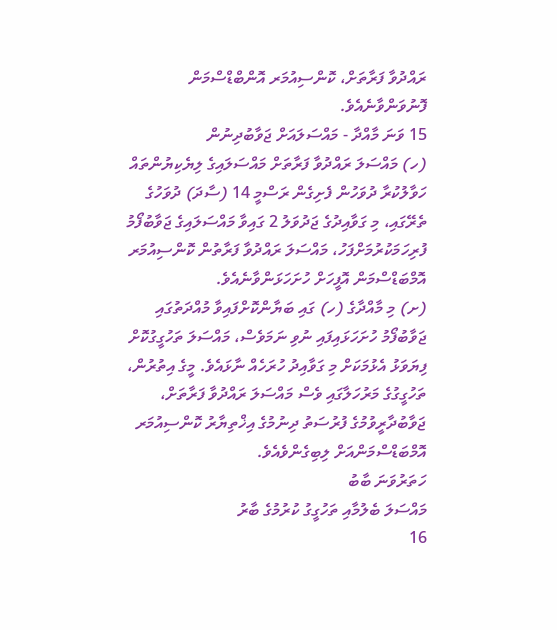ރައްދުވާ ފަރާތަށް، ކޮންސިއުމަރ އޮންބްޑްސްމަން ފޮނުވަންވާނެއެވެ.
15 ވަނަ މާއްދާ - މައްސަލައަށް ޖަވާބުދިނުން
(ހ) މައްސަލަ ރައްދުވާ ފަރާތަށް މައްސަލައިގެ ލިޔެކިޔުންތައް ހަވާލުކުރާ ދުވަހުން ފެށިގެން ރަސްމީ 14 (ސާދަ) ދުވަހުގެ ތެރޭގައި، މި ގަވާއިދުގެ ޖަދުވަލު 2 ގައިވާ މައްސަލައިގެ ޖަވާބުފޯމު ފުރިހަމަކުރުމަށްފަހު، މައްސަލަ ރައްދުވާ ފަރާތުން ކޮންސިއުމަރ އޮމްބަޑްސްމަން އޮފީހަށް ހުށަހަޅަންވާނެއެވެ.
(ށ) މި މާއްދާގެ (ހ) ގައި ބަޔާންކޮށްފައިވާ މުއްދަތުގައި ޖަވާބުފޯމު ހުށަހަޅައިފައި ނުވި ނަމަވެސް، މައްސަލަ ތަހުގީގުކޮށް ފިޔަވަޅު އެޅުމަކަށް މި ގަވާއިދު ހުރަހެއް ނާޅައެވެ. މީގެ އިތުރުން، ތަހުގީގުގެ މަރުހަލާގައި ވެސް މައްސަލަ ރައްދުވާ ފަރާތަށް، ޖަވާބުދާރީވުމުގެ ފުރުސަތު ދިނުމުގެ އިޚްތިޔާރު ކޮންސިއުމަރ އޮމްބަޑްސްމަންއަށް ލިބިގެންވެއެވެ.
ހަތަރުވަނަ ބާބު
މައްސަލަ ބެލުމާއި ތަހުގީގު ކުރުމުގެ ބާރު
16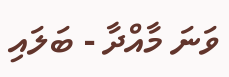ވަނަ މާއްދާ - ބަލައި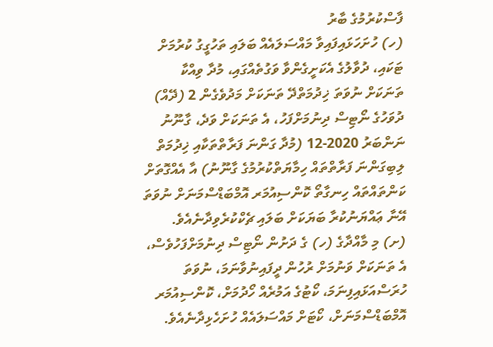ފާސްކުރުމުގެ ބާރު
(ހ) ހުށަހަޅައިފައިވާ މައްސަލައެއް ބަލައި ތަހުގީގު ކުރުމަށް ޓަކައި، ދުވާލުގެ އެކަށީގެންވާ ވަގުތެއްގައި، މުދާ ވިއްކާ ތަނަކަށް ނުވަތަ ޚިދުމަތްދޭ ތަނަކަށް މަދުވެގެން 2 (ދޭއް) ދުވަހުގެ ނޯޓިސް ދިނުމަށްފަހު، އެ ތަނަކަށް ވަދެ، ގާނޫނު ނަންބަރު 2020-12 (މުދާ ގަންނަ ފަރާތްތަކާއި ޚިދުމަތް ލިބިގަންނަ ފަރާތްތައް ހިމާޔަތްކުރުމުގެ ގާނޫނު) އާ އެއްގޮތަށް ކަންތައްތައް ހިނގާތޯ ކޮންސިއުމަރ އޮމްބަޑްސްމަނަށް ނުވަތަ އޭނާ ޢައްޔަނުކުރާ ބަޔަކަށް ބަލައި ޗެކްކުރެވިދާނެއެވެ.
(ށ) މި މާއްދާގެ (ހ) ގެ ދަށުން ނޯޓިސް ދިނުމަށްފަހުވެސް، އެ ތަނަކަށް ވަނުމަށް ރުހުން ދީފައިނުވާނަމަ، ނުވަތަ ހުރަސްއަޅައިފިނަމަ، ކޯޓުގެ އަމުރެއް ހޯދުމަށް، ކޮންސިއުމަރ އޮމްބަޑްސްމަނަށް، ކޯޓަށް މައްސަލައެއް ހުށަހެޅިދާނެއެވެ.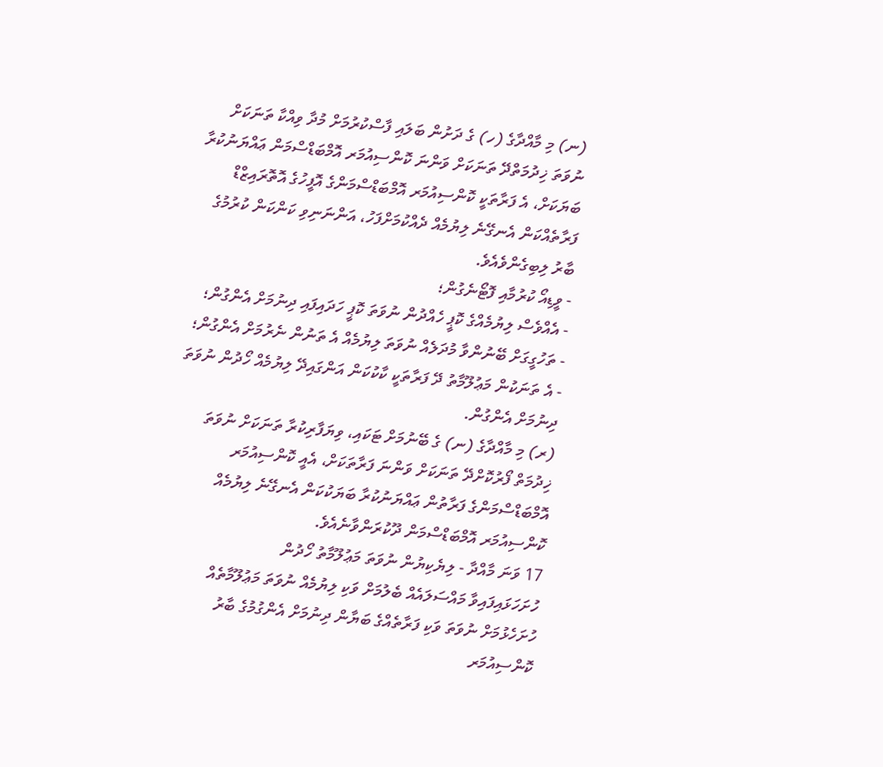(ނ) މި މާއްދާގެ (ހ) ގެ ދަށުން ބަލައި ފާސްކުރުމަށް މުދާ ވިއްކާ ތަނަކަށް ނުވަތަ ޚިދުމަތްދޭ ތަނަކަށް ވަންނަ ކޮންސިއުމަރ އޮމްބަޑްސްމަން ޢައްޔަނުކުރާ ބަޔަކަށް، އެ ފަރާތަކީ ކޮންސިއުމަރ އޮމްބަޑްސްމަންގެ އޮފީހުގެ އޮތޮރައިޒްޑް ފަރާތެއްކަން އެނގޭނެ ލިޔުމެއް ދެއްކުމަށްފަހު، އަންނަނިވި ކަންކަން ކުރުމުގެ ބާރު ލިބިގެންވެއެވެ.
- ވީޑިއޯ ކުރުމާއި ފޮޓޯނެގުން؛
- އެއްވެސް ލިޔުމެއްގެ ކޮޕީ ހެއްދުން ނުވަތަ ކޮޕީ ހަދައިފައި ދިނުމަށް އެންގުން؛
- ތަހުގީގަށް ބޭނުންވާ މުދަލެއް ނުވަތަ ލިޔުމެއް އެ ތަނުން ނެރުމަށް އެންގުން؛
- އެ ތަނަކުން މަޢުލޫމާތު ދޭ ފަރާތަކީ ކާކުކަން އަންގައިދޭ ލިޔުމެއް ހޯދުން ނުވަތަ ދިނުމަށް އެންގުން.
(ރ) މި މާއްދާގެ (ނ) ގެ ބޭނުމަށް ޓަކައި، ވިޔަފާރިކުރާ ތަނަކަށް ނުވަތަ ޚިދުމަތް ފޯރުކޮށްދޭ ތަނަކަށް ވަންނަ ފަރާތަކަށް، އެއީ ކޮންސިއުމަރ އޮމްބަޑްސްމަންގެ ފަރާތުން ޢައްޔަނުކުރާ ބަޔަކުކަން އެނގޭނެ ލިޔުމެއް ކޮންސިއުމަރ އޮމްބަޑްސްމަން ދޫކުރަންވާނެއެވެ.
17 ވަނަ މާއްދާ - ލިޔެކިޔުން ނުވަތަ މަޢުލޫމާތު ހޯދުން
ހުށަހަޅައިފައިވާ މައްސަލައެއް ބެލުމަށް ވަކި ލިޔުމެއް ނުވަތަ މަޢުލޫމާތެއް ހުށަހެޅުމަށް ނުވަތަ ވަކި ފަރާތެއްގެ ބަޔާން ދިނުމަށް އެންގުމުގެ ބާރު ކޮންސިއުމަރ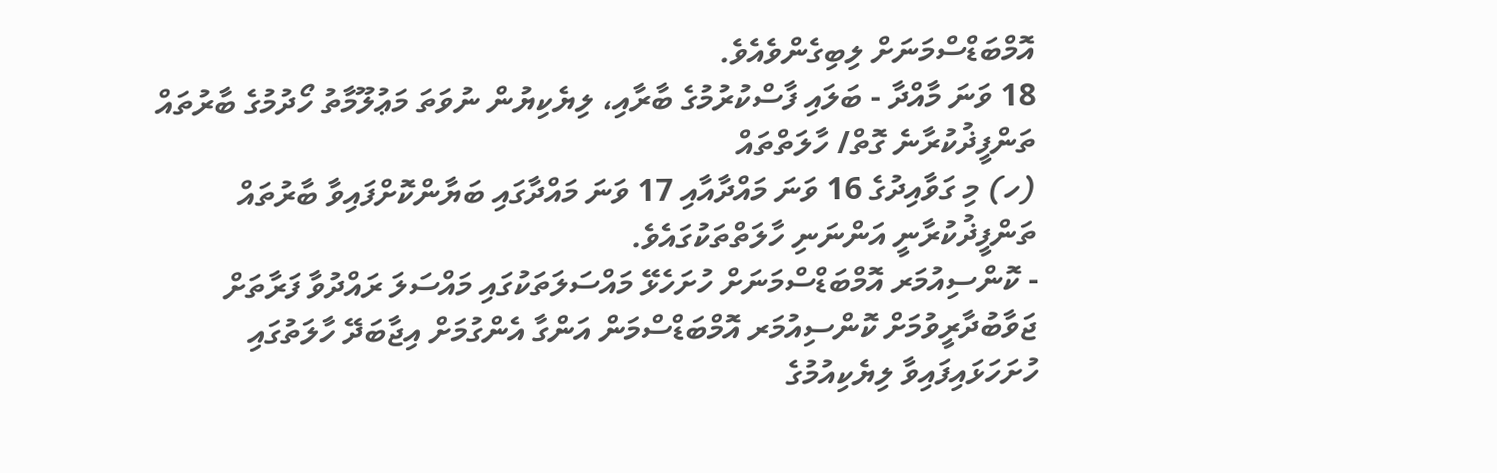އޮމްބަޑްސްމަނަށް ލިބިގެންވެއެވެ.
18 ވަނަ މާއްދާ - ބަލައި ފާސްކުރުމުގެ ބާރާއި، ލިޔެކިޔުން ނުވަތަ މަޢުލޫމާތު ހޯދުމުގެ ބާރުތައް ތަންފީޛުކުރާނެ ގޮތް/ ހާލަތްތައް
(ހ) މި ގަވާއިދުގެ 16 ވަނަ މައްދާއާއި 17 ވަނަ މައްދާގައި ބަޔާންކޮށްފައިވާ ބާރުތައް ތަންފީޛުކުރާނީ އަންނަނި ހާލަތްތަކުގައެވެ.
- ކޮންސިއުމަރ އޮމްބަޑްސްމަނަށް ހުށަހެޅޭ މައްސަލަތަކުގައި މައްސަލަ ރައްދުވާ ފަރާތަށް ޖަވާބުދާރީވުމަށް ކޮންސިއުމަރ އޮމްބަޑްސްމަން އަންގާ އެންގުމަށް އިޖާބަދޭ ހާލަތުގައި ހުށަހަޅައިފައިވާ ލިޔެކިއުމުގެ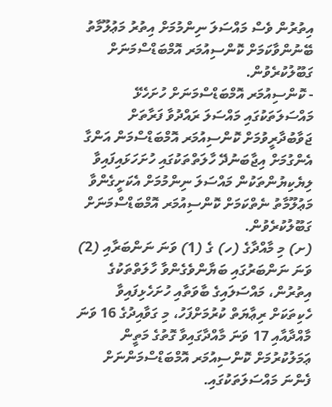އިތުރުން ވެސް މައްސަލަ ނިންމުމަށް އިތުރު މަޢުލޫމާތު ބޭނުންވާކަމަށް ކޮންސިއުމަރ އޮމްބަޑްސްމަނަށް ގަބޫލުކުރެވުން.
- ކޮންސިއުމަރ އޮމްބަޑްސްމަނަށް ހުށަހެޅޭ މައްސަލަތަކުގައި މައްސަލަ ރައްދުވާ ފަރާތަށް ޖަވާބުދާރީވުމަށް ކޮންސިއުމަރ އޮމްބަޑްސްމަން އަންގާ އެންގުމަށް އިޖާބަނުދޭ ހާލަތްތަކުގައި ހުށަހަޅައިފައިވާ ލިޔެކިޔުންތަކުން މައްސަލަ ނިންމުމަށް އެކަށީގެންވާ މަޢުލޫމާތު ނެތްކަމަށް ކޮންސިއުމަރ އޮމްބަޑްސްމަނަށް ގަބޫލުކުރެވުން.
(ށ) މި މާއްދާގެ (ހ) ގެ (1) ވަނަ ނަންބަރާއި (2) ވަނަ ނަންބަރުގައި ބަޔާންވެގެންވާ ހާލަތްތަކުގެ އިތުރުން، މައްސަލައިގެ ބާވަތާއި ހުށަހެޅިފައިވާ ހެކިތަކަށް ރިޢާޔަތް ކުރުމަށްފަހު، މި ގަވާއިދުގެ 16 ވަނަ މާއްދާއާއި 17 ވަނަ މާއްދާގައިވާ ގޮތުގެ މަތީން ޢަމަލުކުރުމަށް ކޮންސިއުމަރ އޮމްބަޑްސްމަންނަށް ފެންނަ މައްސަލަތަކުގައި.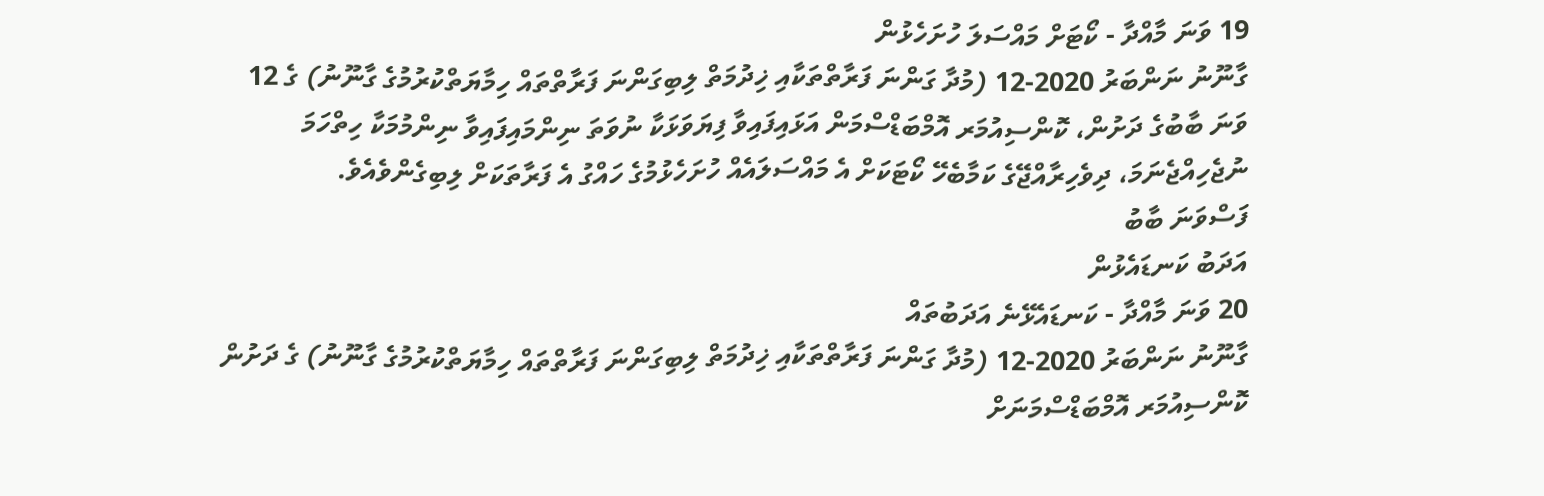19 ވަނަ މާއްދާ - ކޯޓަށް މައްސަލަ ހުށަހެޅުން
ގާނޫނު ނަންބަރު 2020-12 (މުދާ ގަންނަ ފަރާތްތަކާއި ޚިދުމަތް ލިބިގަންނަ ފަރާތްތައް ހިމާޔަތްކުރުމުގެ ގާނޫނު) ގެ 12 ވަނަ ބާބުގެ ދަށުން، ކޮންސިއުމަރ އޮމްބަޑްސްމަން އަޅައިފައިވާ ފިޔަވަޅަކާ ނުވަތަ ނިންމައިފައިވާ ނިންމުމަކާ ހިތްހަމަ ނުޖެހިއްޖެނަމަ، ދިވެހިރާއްޖޭގެ ކަމާބެހޭ ކޯޓަކަށް އެ މައްސަލައެއް ހުށަހެޅުމުގެ ހައްގު އެ ފަރާތަކަށް ލިބިގެންވެއެވެ.
ފަސްވަނަ ބާބު
އަދަބު ކަނޑައެޅުން
20 ވަނަ މާއްދާ - ކަނޑައެޅޭނެ އަދަބުތައް
ގާނޫނު ނަންބަރު 2020-12 (މުދާ ގަންނަ ފަރާތްތަކާއި ޚިދުމަތް ލިބިގަންނަ ފަރާތްތައް ހިމާޔަތްކުރުމުގެ ގާނޫނު) ގެ ދަށުން ކޮންސިއުމަރ އޮމްބަޑްސްމަނަށް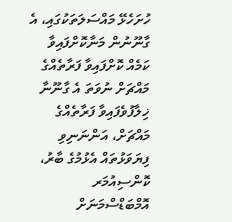ހުށަހެޅޭ މައްސަލަތަކުގައި، އެ ގާނޫނުން މަނާކޮށްފައިވާ ކަމެއް ކޮށްފައިވާ ފަރާތެއްގެ މައްޗަށް ނުވަތަ އެ ގާނޫނާ ޚިލާފުވެފައިވާ ފަރާތެއްގެ މައްޗަށް، އަންނަނިވި ފިޔަވަޅުތައް އެޅުމުގެ ބާރު، ކޮންސިއުމަރ އޮމްބަޑްސްމަނަށް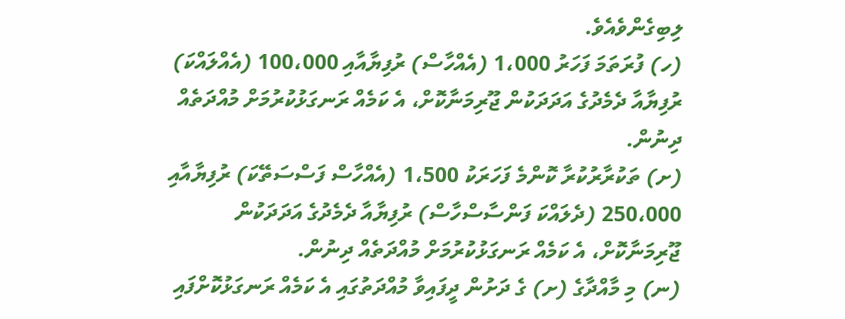ލިބިގެންވެއެވެ.
(ހ) ފުރަތަމަ ފަހަރު 1،000 (އެއްހާސް) ރުފިޔާއާއި 100،000 (އެއްލައްކަ) ރުފިޔާއާ ދެމެދުގެ އަދަދަކުން ޖޫރިމަނާކޮށް، އެ ކަމެއް ރަނގަޅުކުރުމަށް މުއްދަތެއް ދިނުން.
(ށ) ތަކުރާރުކުރާ ކޮންމެ ފަހަރަކު 1،500 (އެއްހާސް ފަސްސަތޭކަ) ރުފިޔާއާއި 250،000 (ދެލައްކަ ފަންސާސްހާސް) ރުފިޔާއާ ދެމެދުގެ އަދަދަކުން ޖޫރިމަނާކޮށް، އެ ކަމެއް ރަނގަޅުކުރުމަށް މުއްދަތެއް ދިނުން.
(ނ) މި މާއްދާގެ (ށ) ގެ ދަށުން ދީފައިވާ މުއްދަތުގައި އެ ކަމެއް ރަނގަޅުކޮށްފައި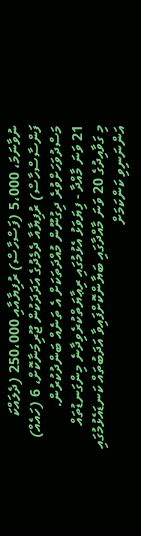ނުވާނަމަ، 5،000 (ފަސްހާސް) ރުފިޔާއާއި 250،000 (ދެލައްކަ ފަންސާސްހާސް) ރުފިޔާއާ ދެމެދުގެ އަދަދަކުން ޖޫރިމަނާކޮށް، 6 (ހައެއް) މަސްދުވަހަށްވުރެ ދިގުނޫން މުއްދަތަކަށް އެ ތަނެއް ބަންދުކުރުން.
21 ވަނަ މާއްދާ - ފިޔަވަޅު އެޅުމުގައި ރިޢާޔަތްކުރެވިދާނެ މިންގަނޑުތައް
މި ގަވާއިދުގެ 20 ވަނަ މާއްދާގައި ބަޔާންކޮށްފައިވާ އަދަބުތައް ކަނޑައެޅުމުގައި އަންނަނިވި ކަންކަމަށް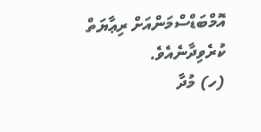އޮމްބަޑްސްމަންއަށް ރިޢާޔަތް ކުރެވިދާނެއެވެ.
(ހ) މުދާ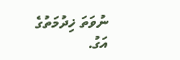ނުވަތަ ޚިދުމަތުގެ އަގު.